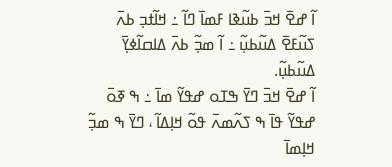ߊ߬ ߝߐ߫ ߞߏ߫ ߕߎ߬ߢߊ ߓߘߊ߫ ߣߊ߬ ߸ ߞߊ߬ߙߏ߲ ߕߍ߫ ߖߎ߬ߓߐ߫ ߡߎ߬ߕߎ߲߬ ߸ ߊ߬ ߘߏ߲߬ ߕߍ߫ ߡߊߛߊ߬ߦߌ߲߫ ߡߎ߬ߕߎ߲߬.
ߊ߬ ߝߐ߫ ߞߏ߫ ߣߌ߫ ߒߠߋ ߝߟߌ߬ ߘߊ߫ ߸ ߒ ߧߋ߫ ߝߟߌ߬ ߟߊ߫ ߒ ߖߍ߬ߘߍ߫ ߟߋ߬ ߞߊ߲ߡߊ߬ ، ߣߌ߫ ߒ ߘߏ߲߬ ߞߊ߲ߘߊ߫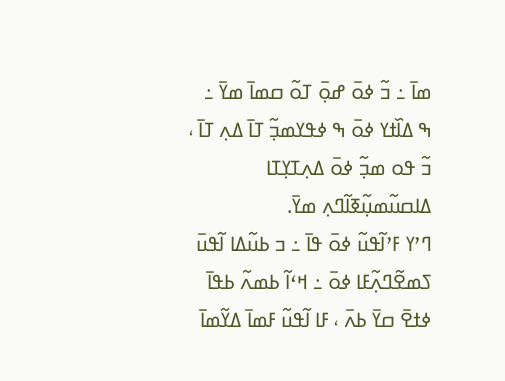ߘߊ߫ ߸ ߏ߬ ߦߋ߫ ߝߋ߲߫ ߠߋ߬ ߛߘߊ߫ ߘߌ߫ ߸ ߒ ߡߊ߰ߙߌ ߦߋ߫ ߒ ߦߟߌߘߏ߲߬ ߠߊ߫ ߡߍ߲ ߠߊ߫ ، ߏ߬ ߟߋ ߘߏ߲߬ ߦߋ߫ ߡߍ߲ߠߌ߲ߠߊ ߡߊߛߎ߬ߘߎ߲߬ߧߊ߬ߣߍ߲ ߘߌ߫.
ߣߴߌ ߓߴߊ߬ߟߎ߬ ߦߋ߫ ߟߊ߫ ߸ ߏ ߕߎ߬ߡߊ ߊ߬ߟߎ߫ ߖߘߐ߬ߣߍ߲߬ߓߊ ߦߋ߫ ߸ ߞߵߊ߬ ߕߘߍ߬ ߕߟߊ߫ ߦߙߐ߫ ߛߌ߫ ߕߍ߫ ، ߓߊ ߊ߬ߟߎ߬ ߓߘߊ߫ ߡߌ߬ߘߊ߫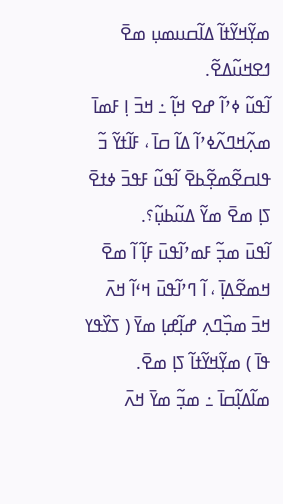ߘߌ߲߬ߞߌ߬ߙߊ߬ ߡߊ߬ߛߎߘߎ߲ ߘߐ߫ ߗߐߞߎ߬ߡߐ߬.
ߊ߬ߟߎ߬ ߦߴߊ߬ ߝߐ ߞߊ߲߬ ߸ ߞߏ߫ ߊ߲ ߓߘߊ߫ ߘߍ߲߬ߞߣߍ߬ߦߴߊ߬ ߡߊ߬ ߛߊ߫ ، ߓߊ߬ߙߌ߬ ߏ߬ ߟߊߛߐ߬ߘߐ߲߬ߕߐ߫ ߊ߬ߟߎ߬ ߓߟߏ߫ ߦߙߐ߫ ߖߊ߲ ߘߐ߫ ߘߌ߬ ߡߎ߬ߕߎ߲߬؟.
ߊ߬ߟߎ߫ ߘߏ߲߬ ߓߘߴߊ߬ߟߎ߫ ߓߊ߲߬ ߊ߬ ߘߐ߫ ߞߘߐ߬ߡߊ߲߫ ، ߊ߬ ߣߴߊ߬ߟߎ߫ ߞߵߊ߬ ߞߍ߫ ߞߏ߫ ߘߏ߲߰ߣߍ߲ ߝߊ߲߬ߝߊ߲ ߘߌ߫ ( ߖߌ߰ߟߌ ߟߊ߫ ) ߘߌ߲߬ߞߌ߬ߙߊ߬ ߖߊ߲ ߘߐ߫.
ߘߊ߬ߡߊ߲߬ߛߊ߫ ߸ ߘߏ߲߬ ߘߌ߫ ߞߍ߫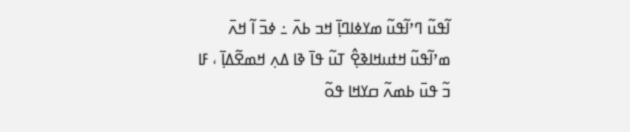ߊ߬ߟߎ߬ ߣߴߊ߬ߟߎ߬ ߘߌߦߊߣߊ߲߫ ߞߏ ߕߍ߫ ߸ ߦߏ߫ ߊ߬ ߞߍ߫ ߘߴߊ߬ߟߎ߬ ߞߙߎߞߊߢߐ߲߮ ߠߎ߬ ߟߊ߫ ߢߊ ߡߍ߲ ߞߘߐ߬ߡߊ߲߫ ، ߓߊ ߏ߬ ߟߎ߫ ߕߘߍ߬ ߛߌߞߊ ߟߋ߬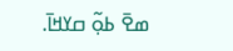ߘߐ߫ ߕߋ߲߬ ߛߌߞߊ߫.